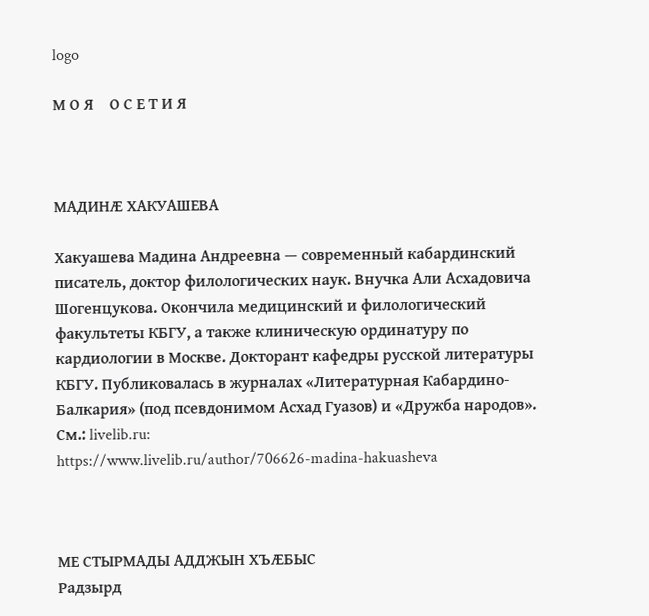logo

М О Я    О С Е Т И Я



МАДИНӔ ХАКУАШЕВА

Хакуашева Мадина Андреевна — современный кабардинский писатель, доктор филологических наук. Внучка Али Асхадовича Шогенцукова. Окончила медицинский и филологический факультеты КБГУ, а также клиническую ординатуру по кардиологии в Москве. Докторант кафедры русской литературы КБГУ. Публиковалась в журналах «Литературная Кабардино-Балкария» (под псевдонимом Асхад Гуазов) и «Дружба народов».
См.: livelib.ru:
https://www.livelib.ru/author/706626-madina-hakuasheva



МЕ СТЫРМАДЫ АДДЖЫН ХЪӔБЫС
Радзырд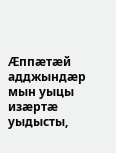Ӕппӕтӕй адджындӕр мын уыцы изӕртӕ уыдысты,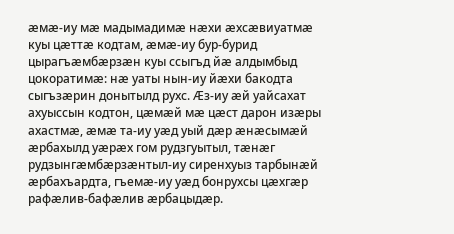ӕмӕ-иу мӕ мадымадимӕ нӕхи ӕхсӕвиуатмӕ куы цӕттӕ кодтам, ӕмӕ-иу бур-бурид цырагъӕмбӕрзӕн куы ссыгъд йӕ алдымбыд цокоратимӕ: нӕ уаты нын-иу йӕхи бакодта сыгъзӕрин донытылд рухс. Ӕз-иу ӕй уайсахат ахуыссын кодтон, цӕмӕй мӕ цӕст дарон изӕры ахастмӕ, ӕмӕ та-иу уӕд уый дӕр ӕнӕсымӕй ӕрбахылд уӕрӕх гом рудзгуытыл, тӕнӕг рудзынгӕмбӕрзӕнтыл-иу сиренхуыз тарбынӕй ӕрбахъардта, гъемӕ-иу уӕд бонрухсы цӕхгӕр рафӕлив-бафӕлив ӕрбацыдӕр.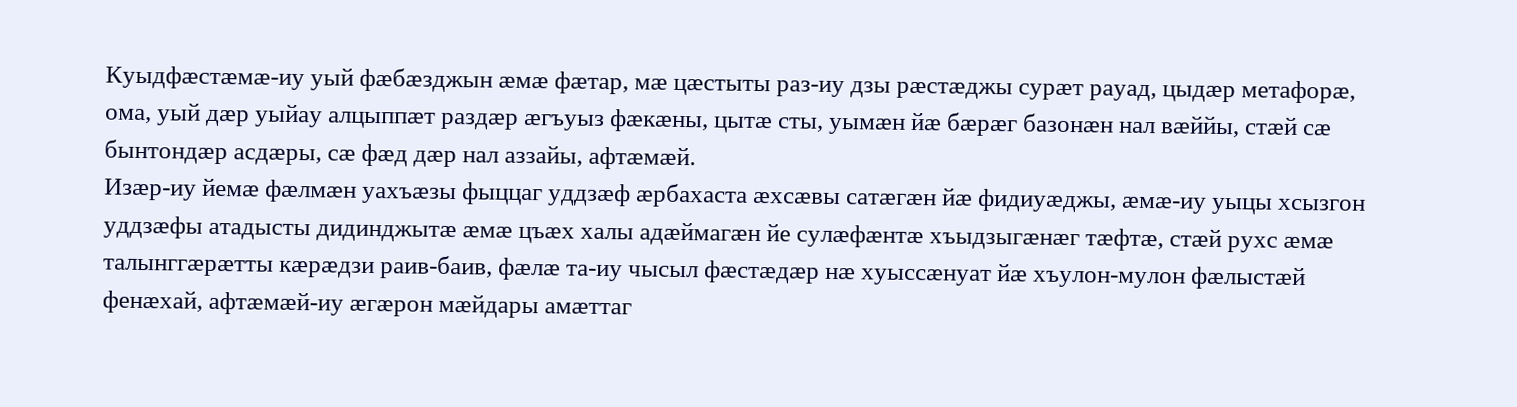Куыдфӕстӕмӕ-иу уый фӕбӕзджын ӕмӕ фӕтар, мӕ цӕстыты раз-иу дзы рӕстӕджы сурӕт рауад, цыдӕр метафорӕ, ома, уый дӕр уыйау алцыппӕт раздӕр ӕгъуыз фӕкӕны, цытӕ сты, уымӕн йӕ бӕрӕг базонӕн нал вӕййы, стӕй сӕ бынтондӕр асдӕры, сӕ фӕд дӕр нал аззайы, афтӕмӕй.
Изӕр-иу йемӕ фӕлмӕн уахъӕзы фыццаг уддзӕф ӕрбахаста ӕхсӕвы сатӕгӕн йӕ фидиуӕджы, ӕмӕ-иу уыцы хсызгон уддзӕфы атадысты дидинджытӕ ӕмӕ цъӕх халы адӕймагӕн йе сулӕфӕнтӕ хъыдзыгӕнӕг тӕфтӕ, стӕй рухс ӕмӕ талынггӕрӕтты кӕрӕдзи раив-баив, фӕлӕ та-иу чысыл фӕстӕдӕр нӕ хуыссӕнуат йӕ хъулон-мулон фӕлыстӕй фенӕхай, афтӕмӕй-иу ӕгӕрон мӕйдары амӕттаг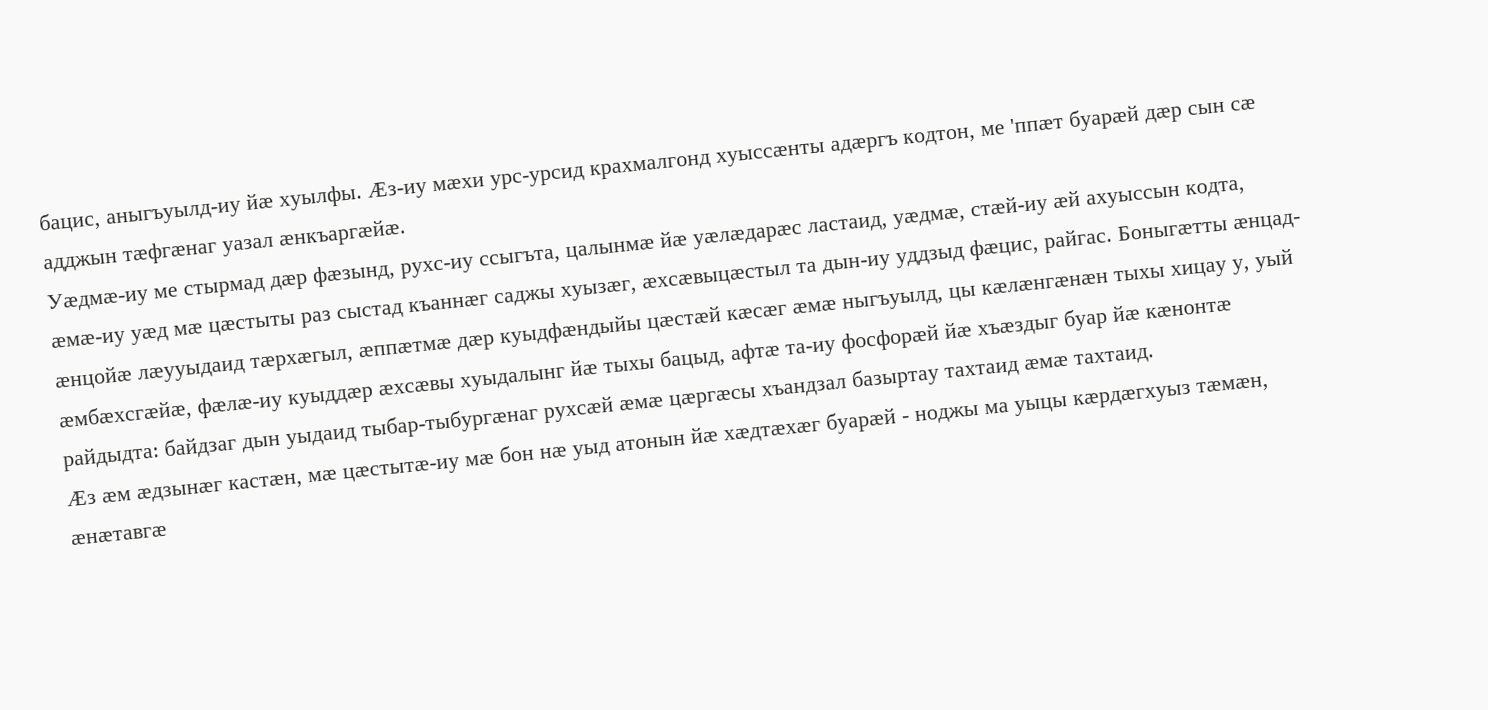бацис, аныгъуылд-иу йӕ хуылфы. Ӕз-иу мӕхи урс-урсид крахмалгонд хуыссӕнты адӕргъ кодтон, ме 'ппӕт буарӕй дӕр сын сӕ адджын тӕфгӕнаг уазал ӕнкъаргӕйӕ.
Уӕдмӕ-иу ме стырмад дӕр фӕзынд, рухс-иу ссыгъта, цалынмӕ йӕ уӕлӕдарӕс ластаид, уӕдмӕ, стӕй-иу ӕй ахуыссын кодта, ӕмӕ-иу уӕд мӕ цӕстыты раз сыстад къаннӕг саджы хуызӕг, ӕхсӕвыцӕстыл та дын-иу уддзыд фӕцис, райгас. Боныгӕтты ӕнцад-ӕнцойӕ лӕууыдаид тӕрхӕгыл, ӕппӕтмӕ дӕр куыдфӕндыйы цӕстӕй кӕсӕг ӕмӕ ныгъуылд, цы кӕлӕнгӕнӕн тыхы хицау у, уый ӕмбӕхсгӕйӕ, фӕлӕ-иу куыддӕр ӕхсӕвы хуыдалынг йӕ тыхы бацыд, афтӕ та-иу фосфорӕй йӕ хъӕздыг буар йӕ кӕнонтӕ райдыдта: байдзаг дын уыдаид тыбар-тыбургӕнаг рухсӕй ӕмӕ цӕргӕсы хъандзал базыртау тахтаид ӕмӕ тахтаид.
Ӕз ӕм ӕдзынӕг кастӕн, мӕ цӕстытӕ-иу мӕ бон нӕ уыд атонын йӕ хӕдтӕхӕг буарӕй - ноджы ма уыцы кӕрдӕгхуыз тӕмӕн, ӕнӕтавгӕ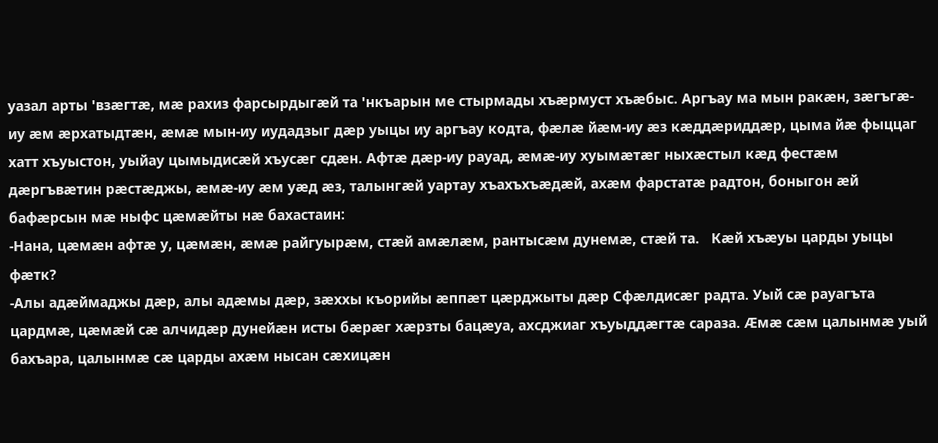уазал арты 'взӕгтӕ, мӕ рахиз фарсырдыгӕй та 'нкъарын ме стырмады хъӕрмуст хъӕбыс. Аргъау ма мын ракӕн, зӕгъгӕ-иу ӕм ӕрхатыдтӕн, ӕмӕ мын-иу иудадзыг дӕр уыцы иу аргъау кодта, фӕлӕ йӕм-иу ӕз кӕддӕриддӕр, цыма йӕ фыццаг хатт хъуыстон, уыйау цымыдисӕй хъусӕг сдӕн. Афтӕ дӕр-иу рауад, ӕмӕ-иу хуымӕтӕг ныхӕстыл кӕд фестӕм дӕргъвӕтин рӕстӕджы, ӕмӕ-иу ӕм уӕд ӕз, талынгӕй уартау хъахъхъӕдӕй, ахӕм фарстатӕ радтон, боныгон ӕй бафӕрсын мӕ ныфс цӕмӕйты нӕ бахастаин:
-Нана, цӕмӕн афтӕ у, цӕмӕн, ӕмӕ райгуырӕм, стӕй амӕлӕм, рантысӕм дунемӕ, стӕй та.   Кӕй хъӕуы царды уыцы фӕтк?
-Алы адӕймаджы дӕр, алы адӕмы дӕр, зӕххы къорийы ӕппӕт цӕрджыты дӕр Сфӕлдисӕг радта. Уый сӕ рауагъта цардмӕ, цӕмӕй сӕ алчидӕр дунейӕн исты бӕрӕг хӕрзты бацӕуа, ахсджиаг хъуыддӕгтӕ сараза. Ӕмӕ сӕм цалынмӕ уый бахъара, цалынмӕ сӕ царды ахӕм нысан сӕхицӕн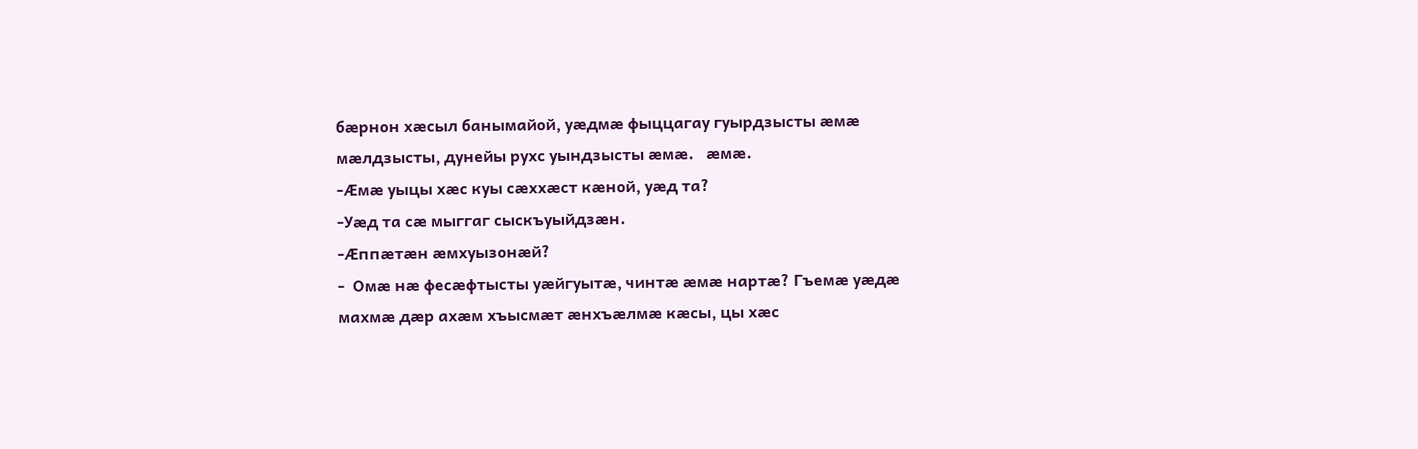бӕрнон хӕсыл банымайой, уӕдмӕ фыццагау гуырдзысты ӕмӕ мӕлдзысты, дунейы рухс уындзысты ӕмӕ.   ӕмӕ.
-Ӕмӕ уыцы хӕс куы сӕххӕст кӕной, уӕд та?
-Уӕд та сӕ мыггаг сыскъуыйдзӕн.
-Ӕппӕтӕн ӕмхуызонӕй?
-  Омӕ нӕ фесӕфтысты уӕйгуытӕ, чинтӕ ӕмӕ нартӕ? Гъемӕ уӕдӕ махмӕ дӕр ахӕм хъысмӕт ӕнхъӕлмӕ кӕсы, цы хӕс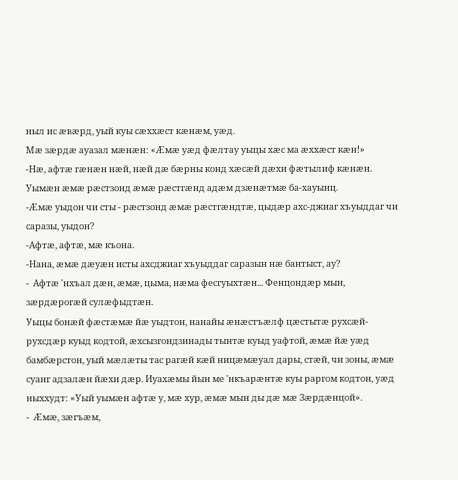ныл ис ӕвӕрд, уый куы сӕххӕст кӕнӕм, уӕд.
Мӕ зӕрдӕ ауазал мӕнӕн: «Ӕмӕ уӕд фӕлтау уыцы хӕс ма ӕххӕст кӕн!»
-Нӕ, афтӕ гӕнӕн нӕй, нӕй дӕ бӕрны конд хӕсӕй дӕхи фӕтылиф кӕнӕн. Уымӕн ӕмӕ рӕстзонд ӕмӕ рӕстгӕнд адӕм дзӕнӕтмӕ ба-хауынц.
-Ӕмӕ уыдон чи сты - рӕстзонд ӕмӕ рӕстгӕндтӕ, цыдӕр ахс-джиаг хъуыддаг чи саразы, уыдон?
-Афтӕ, афтӕ, мӕ къона.
-Нана, ӕмӕ дӕуӕн исты ахсджиаг хъуыддаг саразын нӕ бантыст, ау?
-  Афтӕ 'нхъал дӕн, ӕмӕ, цыма, нӕма фесгуыхтӕн... Фенцондӕр мын, зӕрдӕрогӕй сулӕфыдтӕн.
Уыцы бонӕй фӕстӕмӕ йӕ уыдтон, нанайы ӕнӕстъӕлф цӕстытӕ рухсӕй-рухсдӕр куыд кодтой, ӕхсызгондзинады тынтӕ куыд уафтой, ӕмӕ йӕ уӕд бамбӕрстон, уый мӕлӕты тас рагӕй кӕй ницӕмӕуал дары, стӕй, чи зоны, ӕмӕ суанг адзалӕн йӕхи дӕр. Иуахӕмы йын ме 'нкъарӕнтӕ куы раргом кодтон, уӕд ныххудт: «Уый уымӕн афтӕ у, мӕ хур, ӕмӕ мын ды дӕ мӕ Зӕрдӕнцой».
-  Ӕмӕ, зӕгъӕм,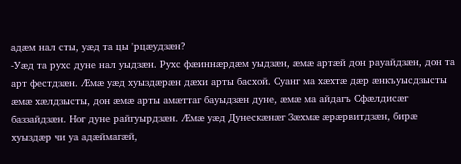адӕм нал сты, уӕд та цы 'рцӕудзӕн?
-Уӕд та рухс дуне нал уыдзӕн. Рухс фӕиннӕрдӕм уыдзӕн, ӕмӕ артӕй дон рауайдзӕн, дон та арт фестдзӕн. Ӕмӕ уӕд хуыздӕрӕн дӕхи арты басхой. Суанг ма хӕхтӕ дӕр ӕнкъуысдзысты ӕмӕ хӕлдзысты, дон ӕмӕ арты амӕттаг бауыдзӕн дуне, ӕмӕ ма айдагъ Сфӕлдисӕг баззайдзӕн. Ног дуне райгуырдзӕн. Ӕмӕ уӕд Дунескӕнӕг Зӕхмӕ ӕрӕрвитдзӕн, бирӕ хуыздӕр чи уа адӕймагӕй,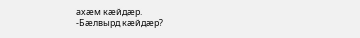ахӕм кӕйдӕр.
-Бӕлвырд кӕйдӕр?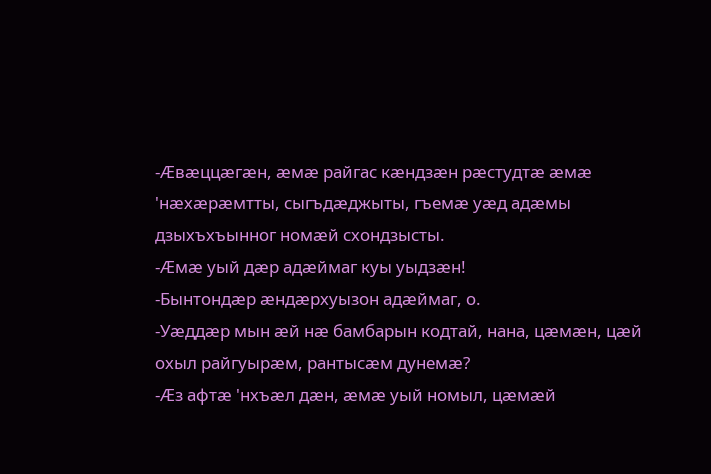-Ӕвӕццӕгӕн, ӕмӕ райгас кӕндзӕн рӕстудтӕ ӕмӕ 'нӕхӕрӕмтты, сыгъдӕджыты, гъемӕ уӕд адӕмы дзыхъхъынног номӕй схондзысты.
-Ӕмӕ уый дӕр адӕймаг куы уыдзӕн!
-Бынтондӕр ӕндӕрхуызон адӕймаг, о.
-Уӕддӕр мын ӕй нӕ бамбарын кодтай, нана, цӕмӕн, цӕй охыл райгуырӕм, рантысӕм дунемӕ?
-Ӕз афтӕ 'нхъӕл дӕн, ӕмӕ уый номыл, цӕмӕй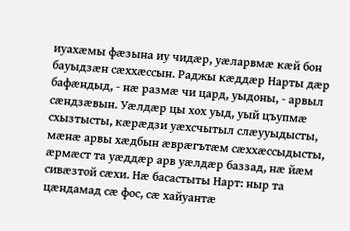иуахӕмы фӕзына иу чидӕр, уӕларвмӕ кӕй бон бауыдзӕн сӕххӕссын. Раджы кӕддӕр Нарты дӕр бафӕндыд, - нӕ размӕ чи цард, уыдоны, - арвыл сӕндзӕвын. Уӕлдӕр цы хох уыд, уый цъупмӕ схызтысты, кӕрӕдзи уӕхсчытыл слӕууыдысты, мӕнӕ арвы хӕдбын ӕврӕгътӕм сӕххӕссыдысты, ӕрмӕст та уӕддӕр арв уӕлдӕр баззад, нӕ йӕм сивӕзтой сӕхи. Нӕ басастыты Нарт: ныр та цӕндамад сӕ фос, сӕ хайуантӕ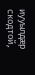иууылдӕр скодтой,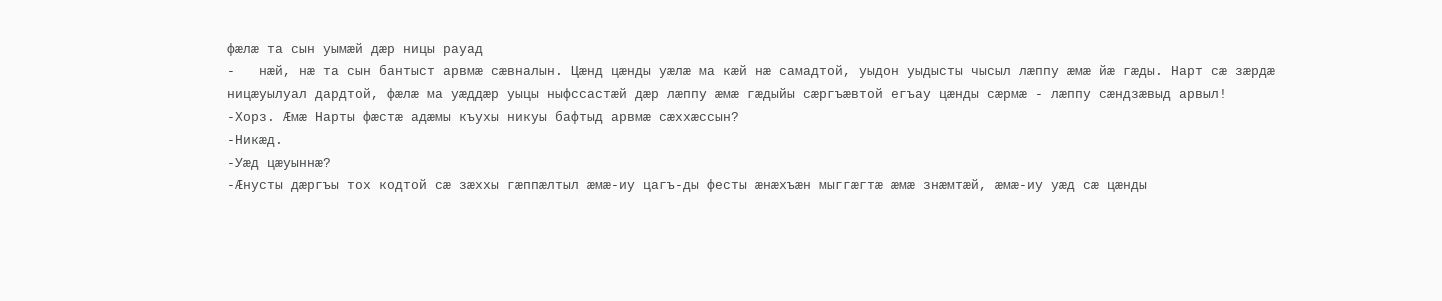фӕлӕ та сын уымӕй дӕр ницы рауад
-   нӕй, нӕ та сын бантыст арвмӕ сӕвналын. Цӕнд цӕнды уӕлӕ ма кӕй нӕ самадтой, уыдон уыдысты чысыл лӕппу ӕмӕ йӕ гӕды. Нарт сӕ зӕрдӕ ницӕуылуал дардтой, фӕлӕ ма уӕддӕр уыцы ныфссастӕй дӕр лӕппу ӕмӕ гӕдыйы сӕргъӕвтой егъау цӕнды сӕрмӕ - лӕппу сӕндзӕвыд арвыл!
-Хорз. Ӕмӕ Нарты фӕстӕ адӕмы къухы никуы бафтыд арвмӕ сӕххӕссын?
-Никӕд.
-Уӕд цӕуыннӕ?
-Ӕнусты дӕргъы тох кодтой сӕ зӕххы гӕппӕлтыл ӕмӕ-иу цагъ-ды фесты ӕнӕхъӕн мыггӕгтӕ ӕмӕ знӕмтӕй, ӕмӕ-иу уӕд сӕ цӕнды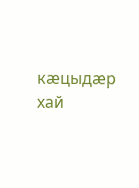кӕцыдӕр хай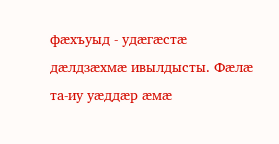фӕхъуыд - удӕгӕстӕ дӕлдзӕхмӕ ивылдысты. Фӕлӕ та-иу уӕддӕр ӕмӕ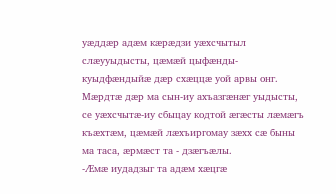уӕддӕр адӕм кӕрӕдзи уӕхсчытыл слӕууыдысты, цӕмӕй цыфӕнды-куыдфӕндыйӕ дӕр схӕццӕ уой арвы онг. Мӕрдтӕ дӕр ма сын-иу ахъазгӕнӕг уыдысты, се уӕхсчытӕ-иу сбыцау кодтой ӕгӕсты лӕмӕгъ къӕхтӕм, цӕмӕй лӕхъиргомау зӕхх сӕ быны ма таса, ӕрмӕст та - дзӕгъӕлы.
-Ӕмӕ иудадзыг та адӕм хӕцгӕ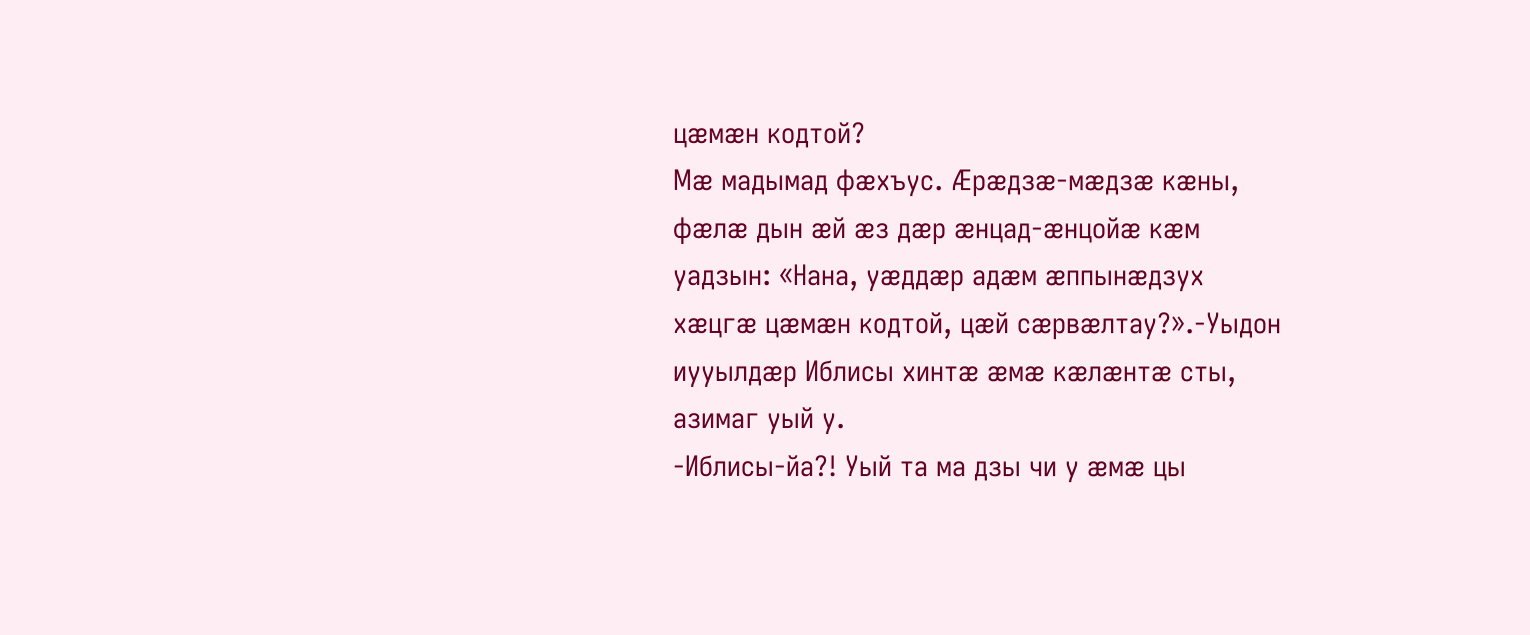цӕмӕн кодтой?
Мӕ мадымад фӕхъус. Ӕрӕдзӕ-мӕдзӕ кӕны, фӕлӕ дын ӕй ӕз дӕр ӕнцад-ӕнцойӕ кӕм уадзын: «Нана, уӕддӕр адӕм ӕппынӕдзух хӕцгӕ цӕмӕн кодтой, цӕй сӕрвӕлтау?».-Уыдон иууылдӕр Иблисы хинтӕ ӕмӕ кӕлӕнтӕ сты, азимаг уый у.
-Иблисы-йа?! Уый та ма дзы чи у ӕмӕ цы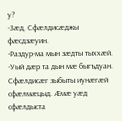у?
-Зӕд, Сфӕлдисӕджы фӕсдзӕуин.
-Раздур-ма мын зӕдты тыххӕй.
-Уый дӕр та дын мӕ быгъдуан. Сфӕлдисӕг зыбыты иунӕгӕй сфӕлмӕцыд. Ӕмӕ уӕд сфӕлдыста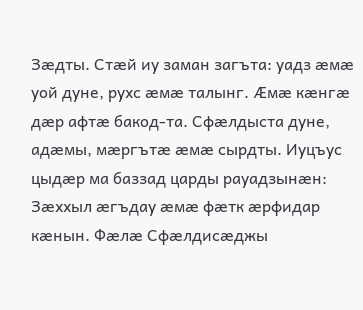Зӕдты. Стӕй иу заман загъта: уадз ӕмӕ уой дуне, рухс ӕмӕ талынг. Ӕмӕ кӕнгӕ дӕр афтӕ бакод-та. Сфӕлдыста дуне, адӕмы, мӕргътӕ ӕмӕ сырдты. Иуцъус цыдӕр ма баззад царды рауадзынӕн: Зӕххыл ӕгъдау ӕмӕ фӕтк ӕрфидар кӕнын. Фӕлӕ Сфӕлдисӕджы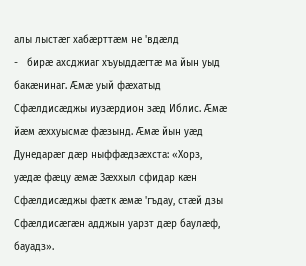алы лыстӕг хабӕрттӕм не 'вдӕлд
-   бирӕ ахсджиаг хъуыддӕгтӕ ма йын уыд бакӕнинаг. Ӕмӕ уый фӕхатыд Сфӕлдисӕджы иузӕрдион зӕд Иблис. Ӕмӕ йӕм ӕххуысмӕ фӕзынд. Ӕмӕ йын уӕд Дунедарӕг дӕр ныффӕдзӕхста: «Хорз, уӕдӕ фӕцу ӕмӕ Зӕххыл сфидар кӕн Сфӕлдисӕджы фӕтк ӕмӕ 'гъдау, стӕй дзы Сфӕлдисӕгӕн адджын уарзт дӕр баулӕф, бауадз».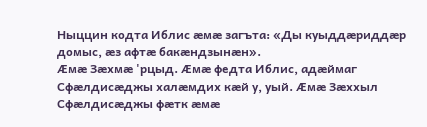Ныццин кодта Иблис ӕмӕ загъта: «Ды куыддӕриддӕр домыс, ӕз афтӕ бакӕндзынӕн».
Ӕмӕ Зӕхмӕ 'рцыд. Ӕмӕ федта Иблис, адӕймаг Сфӕлдисӕджы халӕмдих кӕй у, уый. Ӕмӕ Зӕххыл Сфӕлдисӕджы фӕтк ӕмӕ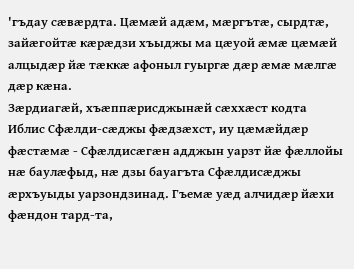'гъдау сӕвӕрдта. Цӕмӕй адӕм, мӕргътӕ, сырдтӕ, зайӕгойтӕ кӕрӕдзи хъыджы ма цӕуой ӕмӕ цӕмӕй алцыдӕр йӕ тӕккӕ афоныл гуыргӕ дӕр ӕмӕ мӕлгӕ дӕр кӕна.
Зӕрдиагӕй, хъӕппӕрисджынӕй сӕххӕст кодта Иблис Сфӕлди-сӕджы фӕдзӕхст, иу цӕмӕйдӕр фӕстӕмӕ - Сфӕлдисӕгӕн адджын уарзт йӕ фӕллойы нӕ баулӕфыд, нӕ дзы бауагъта Сфӕлдисӕджы ӕрхъуыды уарзондзинад. Гъемӕ уӕд алчидӕр йӕхи фӕндон тард-та,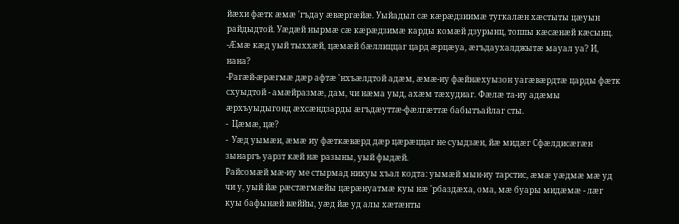йӕхи фӕтк ӕмӕ 'гъдау ӕвӕргӕйӕ. Уыйадыл сӕ кӕрӕдзиимӕ тугкалӕн хӕстыты цӕуын райдыдтой. Уӕдӕй нырмӕ сӕ кӕрӕдзимӕ карды комӕй дзурынц, топпы кӕсӕнӕй кӕсынц.
-Ӕмӕ кӕд уый тыххӕй, цӕмӕй бӕллиццаг цард ӕрцӕуа, ӕгъдаухалджытӕ мауал уа? И, нана?
-Рагӕй-ӕрӕгмӕ дӕр афтӕ 'нхъӕлдтой адӕм, ӕмӕ-иу фӕйнӕхуызон уагӕвӕрдтӕ царды фӕтк схуыдтой - амӕйразмӕ, дам, чи нӕма уыд, ахӕм тӕхудиаг. Фӕлӕ та-иу адӕмы ӕрхъуыдыгонд ӕхсӕндзарды ӕгъдӕуттӕ-фӕлгӕттӕ бабытъайлаг сты.
-  Цӕмӕ, цӕ?
-  Уӕд уымӕн, ӕмӕ иу фӕткӕвӕрд дӕр цӕрӕццаг не суыдзӕн, йӕ мидӕг Сфӕлдисӕгӕн зынаргъ уарзт кӕй нӕ разыны, уый фыдӕй.
Райсомӕй мӕ-иу ме стырмад никуы хъал кодта: уымӕй мын-иу тарстис, ӕмӕ уӕдмӕ мӕ уд чи у, уый йӕ рӕстӕгмӕйы цӕрӕнуатмӕ куы нӕ 'рбаздӕха, ома, мӕ буары мидӕмӕ - лӕг куы бафынӕй вӕййы, уӕд йӕ уд алы хӕтӕнты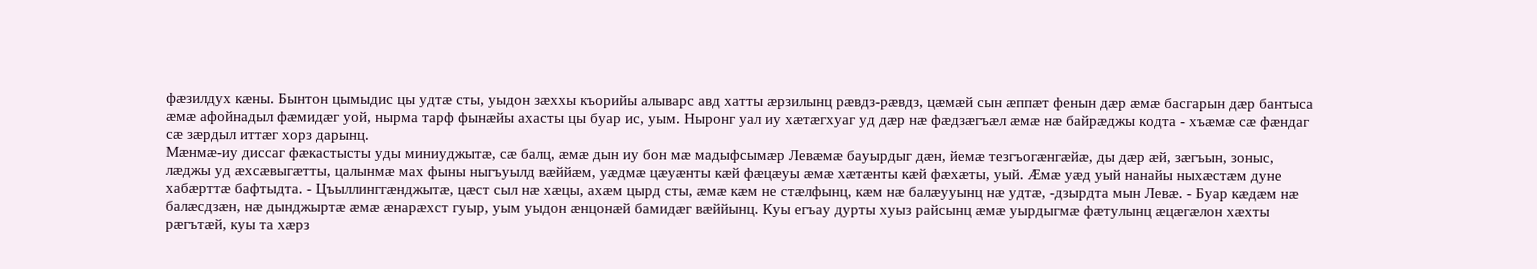фӕзилдух кӕны. Бынтон цымыдис цы удтӕ сты, уыдон зӕххы къорийы алыварс авд хатты ӕрзилынц рӕвдз-рӕвдз, цӕмӕй сын ӕппӕт фенын дӕр ӕмӕ басгарын дӕр бантыса ӕмӕ афойнадыл фӕмидӕг уой, нырма тарф фынӕйы ахасты цы буар ис, уым. Ныронг уал иу хӕтӕгхуаг уд дӕр нӕ фӕдзӕгъӕл ӕмӕ нӕ байрӕджы кодта - хъӕмӕ сӕ фӕндаг сӕ зӕрдыл иттӕг хорз дарынц.
Мӕнмӕ-иу диссаг фӕкастысты уды миниуджытӕ, сӕ балц, ӕмӕ дын иу бон мӕ мадыфсымӕр Левӕмӕ бауырдыг дӕн, йемӕ тезгъогӕнгӕйӕ, ды дӕр ӕй, зӕгъын, зоныс, лӕджы уд ӕхсӕвыгӕтты, цалынмӕ мах фыны ныгъуылд вӕййӕм, уӕдмӕ цӕуӕнты кӕй фӕцӕуы ӕмӕ хӕтӕнты кӕй фӕхӕты, уый. Ӕмӕ уӕд уый нанайы ныхӕстӕм дуне хабӕрттӕ бафтыдта. - Цъыллинггӕнджытӕ, цӕст сыл нӕ хӕцы, ахӕм цырд сты, ӕмӕ кӕм не стӕлфынц, кӕм нӕ балӕууынц нӕ удтӕ, -дзырдта мын Левӕ. - Буар кӕдӕм нӕ балӕсдзӕн, нӕ дынджыртӕ ӕмӕ ӕнарӕхст гуыр, уым уыдон ӕнцонӕй бамидӕг вӕййынц. Куы егъау дурты хуыз райсынц ӕмӕ уырдыгмӕ фӕтулынц ӕцӕгӕлон хӕхты рӕгътӕй, куы та хӕрз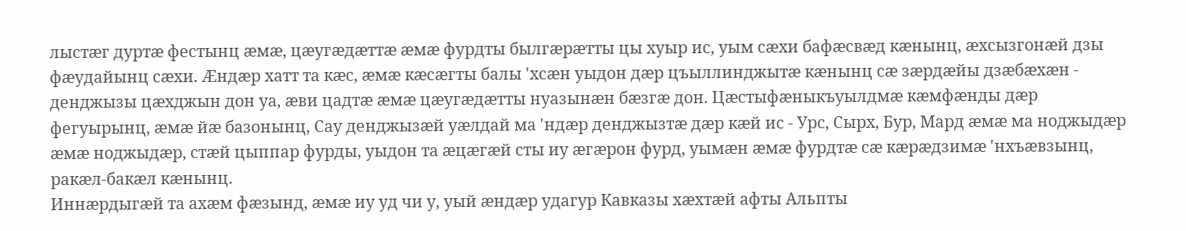лыстӕг дуртӕ фестынц ӕмӕ, цӕугӕдӕттӕ ӕмӕ фурдты былгӕрӕтты цы хуыр ис, уым сӕхи бафӕсвӕд кӕнынц, ӕхсызгонӕй дзы фӕудайынц сӕхи. Ӕндӕр хатт та кӕс, ӕмӕ кӕсӕгты балы 'хсӕн уыдон дӕр цъыллинджытӕ кӕнынц сӕ зӕрдӕйы дзӕбӕхӕн - денджызы цӕхджын дон уа, ӕви цадтӕ ӕмӕ цӕугӕдӕтты нуазынӕн бӕзгӕ дон. Цӕстыфӕныкъуылдмӕ кӕмфӕнды дӕр фегуырынц, ӕмӕ йӕ базонынц, Сау денджызӕй уӕлдай ма 'ндӕр денджызтӕ дӕр кӕй ис - Урс, Сырх, Бур, Мард ӕмӕ ма ноджыдӕр ӕмӕ ноджыдӕр, стӕй цыппар фурды, уыдон та ӕцӕгӕй сты иу ӕгӕрон фурд, уымӕн ӕмӕ фурдтӕ сӕ кӕрӕдзимӕ 'нхъӕвзынц, ракӕл-бакӕл кӕнынц.
Иннӕрдыгӕй та ахӕм фӕзынд, ӕмӕ иу уд чи у, уый ӕндӕр удагур Кавказы хӕхтӕй афты Альпты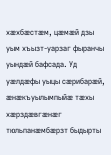хӕхбӕстӕм, цӕмӕй дзы уым хъызт-уарзаг фыранчы уындӕй бафсада. Уд уӕлдӕфы уыцы сӕрибарӕй, ӕнӕкъуылымпыйӕ тӕхы хӕрздӕвгӕнӕг тюльпанӕмбӕрзт быдырты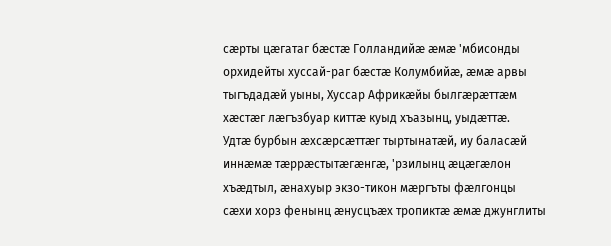сӕрты цӕгатаг бӕстӕ Голландийӕ ӕмӕ 'мбисонды орхидейты хуссай-раг бӕстӕ Колумбийӕ, ӕмӕ арвы тыгъдадӕй уыны, Хуссар Африкӕйы былгӕрӕттӕм хӕстӕг лӕгъзбуар киттӕ куыд хъазынц, уыдӕттӕ.
Удтӕ бурбын ӕхсӕрсӕттӕг тыртынатӕй, иу баласӕй иннӕмӕ тӕррӕстытӕгӕнгӕ, 'рзилынц ӕцӕгӕлон хъӕдтыл, ӕнахуыр экзо-тикон мӕргъты фӕлгонцы сӕхи хорз фенынц ӕнусцъӕх тропиктӕ ӕмӕ джунглиты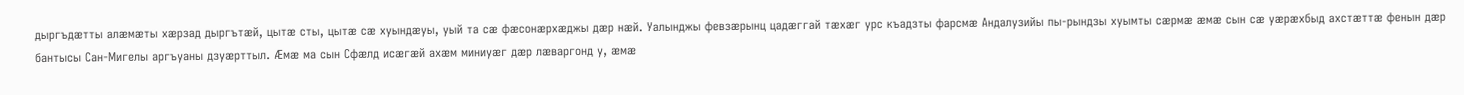дыргъдӕтты алӕмӕты хӕрзад дыргътӕй, цытӕ сты, цытӕ сӕ хуындӕуы, уый та сӕ фӕсонӕрхӕджы дӕр нӕй. Уалынджы февзӕрынц цадӕггай тӕхӕг урс къадзты фарсмӕ Андалузийы пы-рындзы хуымты сӕрмӕ ӕмӕ сын сӕ уӕрӕхбыд ахстӕттӕ фенын дӕр бантысы Сан-Мигелы аргъуаны дзуӕрттыл. Ӕмӕ ма сын Сфӕлд исӕгӕй ахӕм миниуӕг дӕр лӕваргонд у, ӕмӕ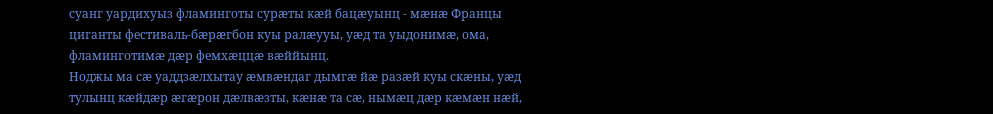суанг уардихуыз фламинготы сурӕты кӕй бацӕуынц - мӕнӕ Францы циганты фестиваль-бӕрӕгбон куы ралӕууы, уӕд та уыдонимӕ, ома, фламинготимӕ дӕр фемхӕццӕ вӕййынц.
Ноджы ма сӕ уаддзӕлхытау ӕмвӕндаг дымгӕ йӕ разӕй куы скӕны, уӕд тулынц кӕйдӕр ӕгӕрон дӕлвӕзты, кӕнӕ та сӕ, нымӕц дӕр кӕмӕн нӕй,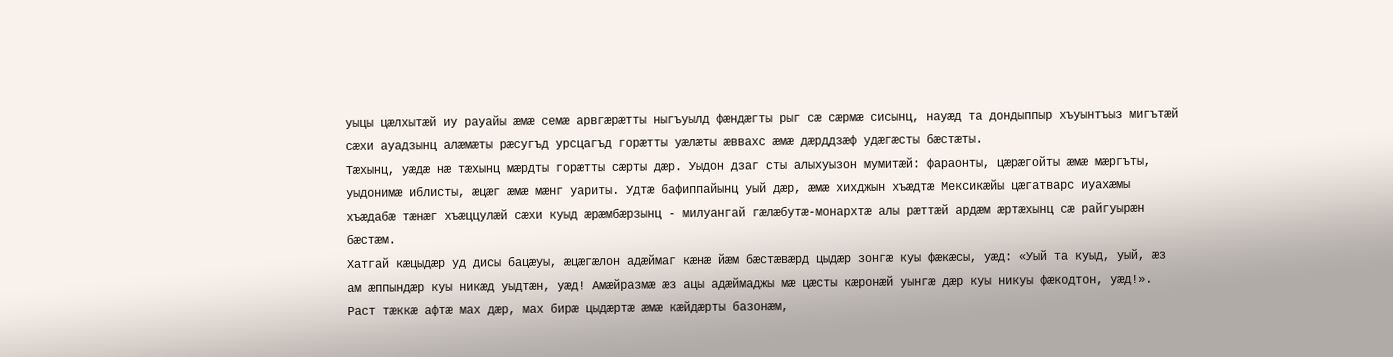уыцы цӕлхытӕй иу рауайы ӕмӕ семӕ арвгӕрӕтты ныгъуылд фӕндӕгты рыг сӕ сӕрмӕ сисынц, науӕд та дондыппыр хъуынтъыз мигътӕй сӕхи ауадзынц алӕмӕты рӕсугъд урсцагъд горӕтты уӕлӕты ӕввахс ӕмӕ дӕрддзӕф удӕгӕсты бӕстӕты.
Тӕхынц, уӕдӕ нӕ тӕхынц мӕрдты горӕтты сӕрты дӕр. Уыдон дзаг сты алыхуызон мумитӕй: фараонты, цӕрӕгойты ӕмӕ мӕргъты, уыдонимӕ иблисты, ӕцӕг ӕмӕ мӕнг уариты. Удтӕ бафиппайынц уый дӕр, ӕмӕ хихджын хъӕдтӕ Мексикӕйы цӕгатварс иуахӕмы хъӕдабӕ тӕнӕг хъӕццулӕй сӕхи куыд ӕрӕмбӕрзынц - милуангай гӕлӕбутӕ-монархтӕ алы рӕттӕй ардӕм ӕртӕхынц сӕ райгуырӕн бӕстӕм.
Хатгай кӕцыдӕр уд дисы бацӕуы, ӕцӕгӕлон адӕймаг кӕнӕ йӕм бӕстӕвӕрд цыдӕр зонгӕ куы фӕкӕсы, уӕд: «Уый та куыд, уый, ӕз ам ӕппындӕр куы никӕд уыдтӕн, уӕд! Амӕйразмӕ ӕз ацы адӕймаджы мӕ цӕсты кӕронӕй уынгӕ дӕр куы никуы фӕкодтон, уӕд!».
Раст тӕккӕ афтӕ мах дӕр, мах бирӕ цыдӕртӕ ӕмӕ кӕйдӕрты базонӕм,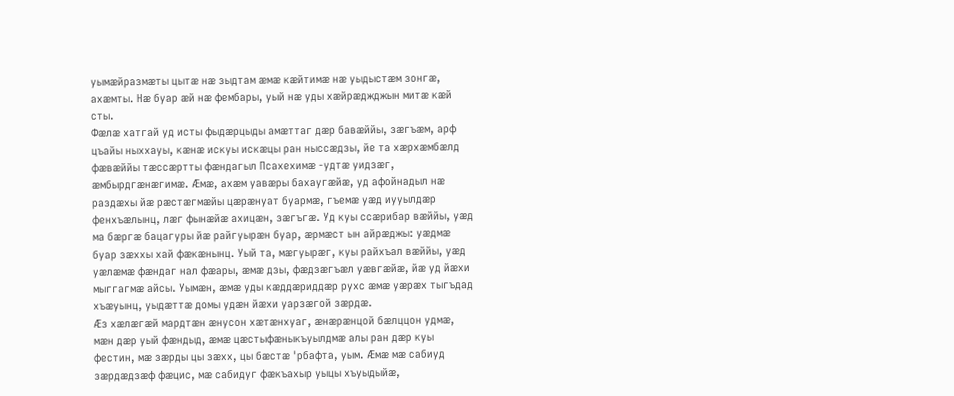уымӕйразмӕты цытӕ нӕ зыдтам ӕмӕ кӕйтимӕ нӕ уыдыстӕм зонгӕ, ахӕмты. Нӕ буар ӕй нӕ фембары, уый нӕ уды хӕйрӕджджын митӕ кӕй сты.
Фӕлӕ хатгай уд исты фыдӕрцыды амӕттаг дӕр бавӕййы, зӕгъӕм, арф цъайы ныххауы, кӕнӕ искуы искӕцы ран ныссӕдзы, йе та хӕрхӕмбӕлд фӕвӕййы тӕссӕртты фӕндагыл Псахехимӕ -удтӕ уидзӕг, ӕмбырдгӕнӕгимӕ. Ӕмӕ, ахӕм уавӕры бахаугӕйӕ, уд афойнадыл нӕ раздӕхы йӕ рӕстӕгмӕйы цӕрӕнуат буармӕ, гъемӕ уӕд иууылдӕр фенхъӕлынц, лӕг фынӕйӕ ахицӕн, зӕгъгӕ. Уд куы ссӕрибар вӕййы, уӕд ма бӕргӕ бацагуры йӕ райгуырӕн буар, ӕрмӕст ын айрӕджы: уӕдмӕ буар зӕххы хай фӕкӕнынц. Уый та, мӕгуырӕг, куы райхъал вӕййы, уӕд уӕлӕмӕ фӕндаг нал фӕары, ӕмӕ дзы, фӕдзӕгъӕл уӕвгӕйӕ, йӕ уд йӕхи мыггагмӕ айсы. Уымӕн, ӕмӕ уды кӕддӕриддӕр рухс ӕмӕ уӕрӕх тыгъдад хъӕуынц, уыдӕттӕ домы удӕн йӕхи уарзӕгой зӕрдӕ.
Ӕз хӕлӕгӕй мардтӕн ӕнусон хӕтӕнхуаг, ӕнӕрӕнцой бӕлццон удмӕ, мӕн дӕр уый фӕндыд, ӕмӕ цӕстыфӕныкъуылдмӕ алы ран дӕр куы фестин, мӕ зӕрды цы зӕхх, цы бӕстӕ 'рбафта, уым. Ӕмӕ мӕ сабиуд зӕрдӕдзӕф фӕцис, мӕ сабидуг фӕкъахыр уыцы хъуыдыйӕ,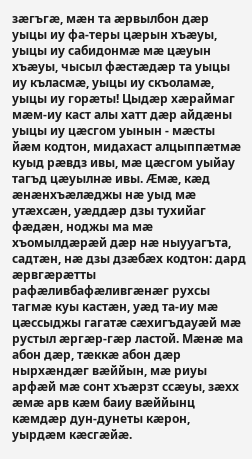зӕгъгӕ, мӕн та ӕрвылбон дӕр уыцы иу фа-теры цӕрын хъӕуы, уыцы иу сабидонмӕ мӕ цӕуын хъӕуы, чысыл фӕстӕдӕр та уыцы иу къласмӕ, уыцы иу скъоламӕ, уыцы иу горӕты! Цыдӕр хӕраймаг мӕм-иу каст алы хатт дӕр айдӕны уыцы иу цӕсгом уынын - мӕсты йӕм кодтон, мидахаст алцыппӕтмӕ куыд рӕвдз ивы, мӕ цӕсгом уыйау тагъд цӕуылнӕ ивы. Ӕмӕ, кӕд ӕнӕнхъӕлӕджы нӕ уыд мӕ утӕхсӕн, уӕддӕр дзы тухийаг фӕдӕн, ноджы ма мӕ хъомылдӕрӕй дӕр нӕ ныууагъта, садтӕн, нӕ дзы дзӕбӕх кодтон: дард ӕрвгӕрӕтты рафӕливбафӕливгӕнӕг рухсы тагмӕ куы кастӕн, уӕд та-иу мӕ цӕссыджы гагатӕ сӕхигъдауӕй мӕ рустыл ӕргӕр-гӕр ластой. Мӕнӕ ма абон дӕр, тӕккӕ абон дӕр нырхӕндӕг вӕййын, мӕ риуы арфӕй мӕ сонт хъӕрзт ссӕуы, зӕхх ӕмӕ арв кӕм баиу вӕййынц кӕмдӕр дун-дунеты кӕрон, уырдӕм кӕсгӕйӕ.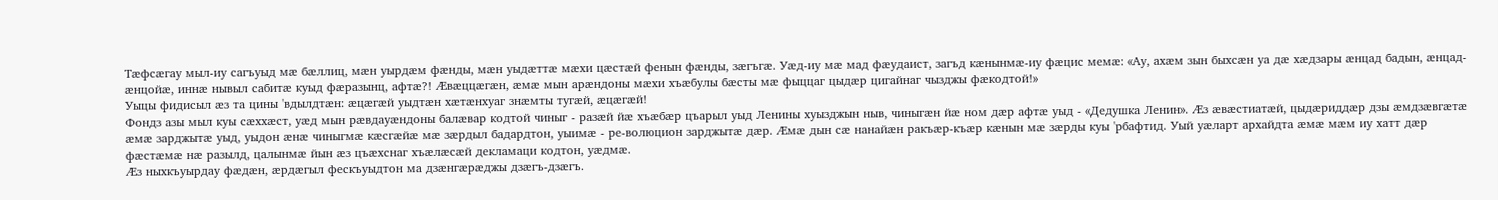Тӕфсӕгау мыл-иу сагъуыд мӕ бӕллиц, мӕн уырдӕм фӕнды, мӕн уыдӕттӕ мӕхи цӕстӕй фенын фӕнды, зӕгъгӕ. Уӕд-иу мӕ мад фӕудаист, загъд кӕнынмӕ-иу фӕцис мемӕ: «Ау, ахӕм зын быхсӕн уа дӕ хӕдзары ӕнцад бадын, ӕнцад-ӕнцойӕ, иннӕ нывыл сабитӕ куыд фӕразынц, афтӕ?! Ӕвӕццӕгӕн, ӕмӕ мын арӕндоны мӕхи хъӕбулы бӕсты мӕ фыццаг цыдӕр цигайнаг чызджы фӕкодтой!»
Уыцы фидисыл ӕз та цины 'вдылдтӕн: ӕцӕгӕй уыдтӕн хӕтӕнхуаг знӕмты тугӕй, ӕцӕгӕй!
Фондз азы мыл куы сӕххӕст, уӕд мын рӕвдауӕндоны балӕвар кодтой чиныг - разӕй йӕ хъӕбӕр цъарыл уыд Ленины хуызджын ныв, чиныгӕн йӕ ном дӕр афтӕ уыд - «Дедушка Ленин». Ӕз ӕвӕстиатӕй, цыдӕриддӕр дзы ӕмдзӕвгӕтӕ ӕмӕ зарджытӕ уыд, уыдон ӕнӕ чиныгмӕ кӕсгӕйӕ мӕ зӕрдыл бадардтон, уыимӕ - ре-волюцион зарджытӕ дӕр. Ӕмӕ дын сӕ нанайӕн ракъӕр-къӕр кӕнын мӕ зӕрды куы 'рбафтид. Уый уӕларт архайдта ӕмӕ мӕм иу хатт дӕр фӕстӕмӕ нӕ разылд, цалынмӕ йын ӕз цъӕхснаг хъӕлӕсӕй декламаци кодтон, уӕдмӕ.
Ӕз ныхкъуырдау фӕдӕн, ӕрдӕгыл фескъуыдтон ма дзӕнгӕрӕджы дзӕгъ-дзӕгъ.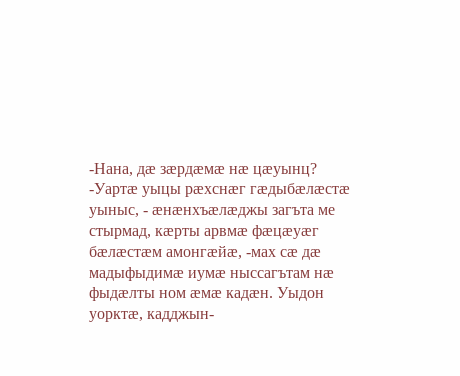-Нана, дӕ зӕрдӕмӕ нӕ цӕуынц?
-Уартӕ уыцы рӕхснӕг гӕдыбӕлӕстӕ уыныс, - ӕнӕнхъӕлӕджы загъта ме стырмад, кӕрты арвмӕ фӕцӕуӕг бӕлӕстӕм амонгӕйӕ, -мах сӕ дӕ мадыфыдимӕ иумӕ ныссагътам нӕ фыдӕлты ном ӕмӕ кадӕн. Уыдон уорктӕ, кадджын-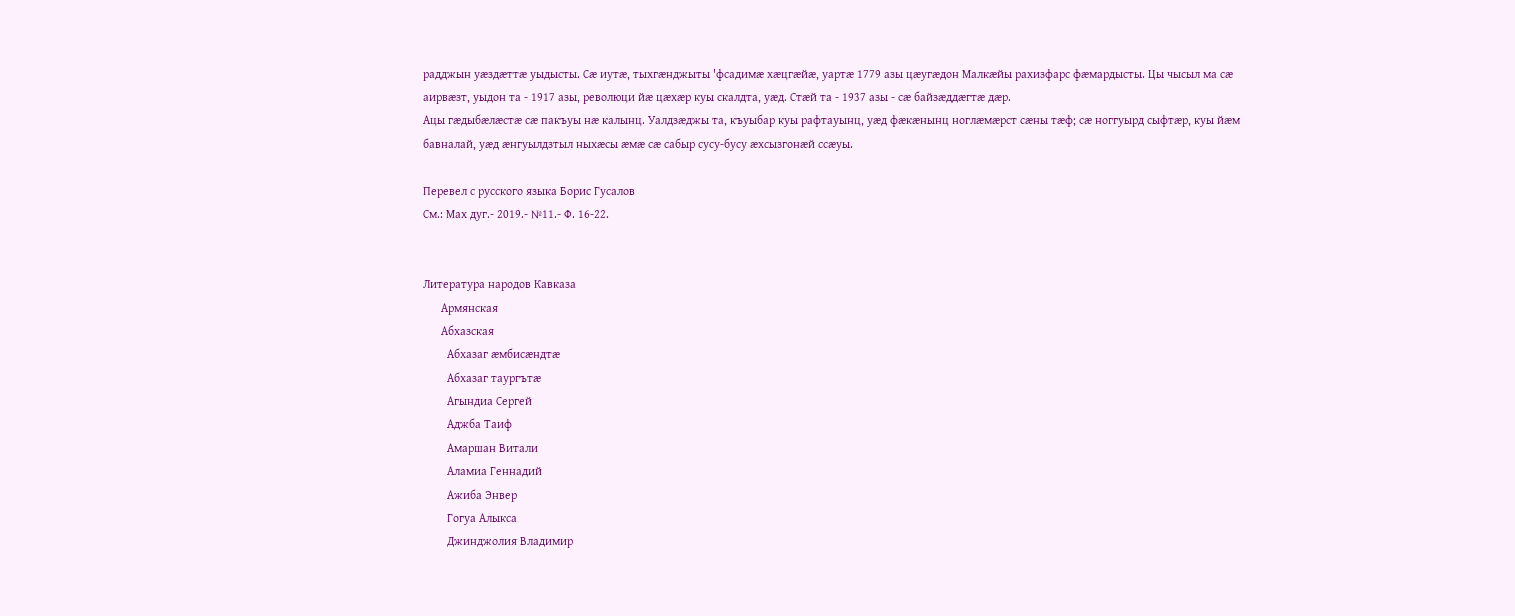радджын уӕздӕттӕ уыдысты. Сӕ иутӕ, тыхгӕнджыты 'фсадимӕ хӕцгӕйӕ, уартӕ 1779 азы цӕугӕдон Малкӕйы рахизфарс фӕмардысты. Цы чысыл ма сӕ аирвӕзт, уыдон та - 1917 азы, революци йӕ цӕхӕр куы скалдта, уӕд. Стӕй та - 1937 азы - сӕ байзӕддӕгтӕ дӕр.
Ацы гӕдыбӕлӕстӕ сӕ пакъуы нӕ калынц. Уалдзӕджы та, къуыбар куы рафтауынц, уӕд фӕкӕнынц ноглӕмӕрст сӕны тӕф; сӕ ноггуырд сыфтӕр, куы йӕм бавналай, уӕд ӕнгуылдзтыл ныхӕсы ӕмӕ сӕ сабыр сусу-бусу ӕхсызгонӕй ссӕуы.

Перевел с русского языка Борис Гусалов
См.: Мах дуг.- 2019.- №11.- Ф. 16-22.


Литература народов Кавказа
      Армянская
      Абхазская
        Абхазаг æмбисæндтæ
        Абхазаг таургътæ
        Агындиа Сергей
        Аджба Таиф
        Амаршан Витали
        Аламиа Геннадий
        Ажиба Энвер
        Гогуа Алыкса
        Джинджолия Владимир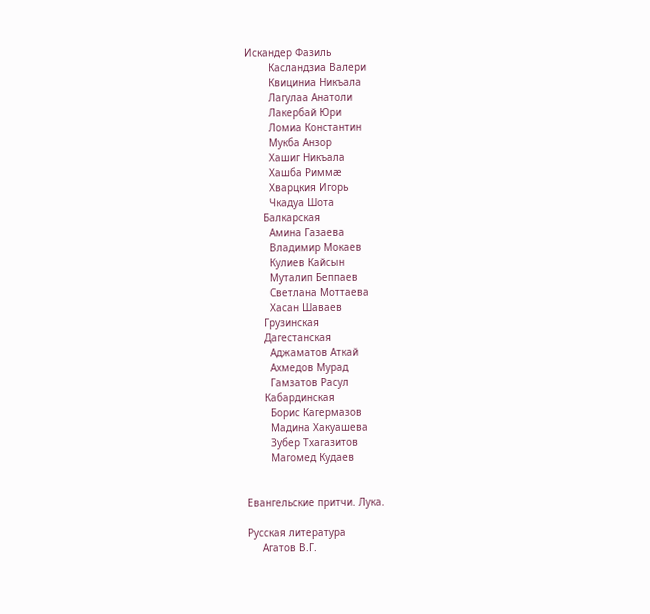Искандер Фазиль
        Касландзиа Валери
        Квициниа Никъала
        Лагулаа Анатоли
        Лакербай Юри
        Ломиа Константин
        Мукба Анзор
        Хашиг Никъала
        Хашба Риммæ
        Хварцкия Игорь
        Чкадуа Шота
      Балкарская
        Амина Газаева
        Владимир Мокаев
        Кулиев Кайсын
        Муталип Беппаев
        Светлана Моттаева
        Хасан Шаваев
      Грузинская
      Дагестанская
        Аджаматов Аткай
        Ахмедов Мурад
        Гамзатов Расул
      Кабардинская
        Борис Кагермазов
        Мадина Хакуашева
        Зубер Тхагазитов
        Магомед Кудаев


Евангельские притчи. Лука.

Русская литература
     Агатов В.Г.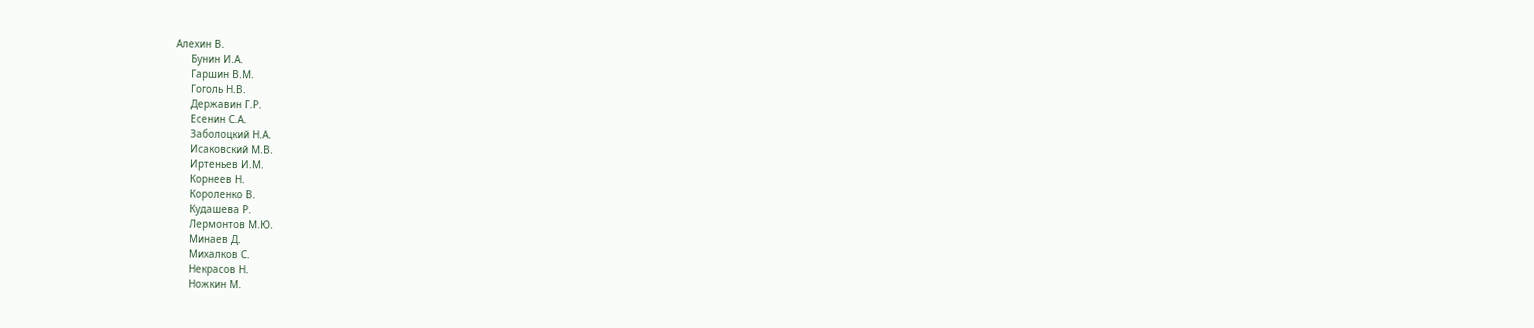Алехин В.
     Бунин И.А.
     Гаршин В.М.
     Гоголь Н.В.
     Державин Г.Р.
     Есенин С.А.
     Заболоцкий Н.А.
     Исаковский М.В.
     Иртеньев И.М.
     Корнеев Н.
     Короленко В.
     Кудашева Р.
     Лермонтов М.Ю.
     Минаев Д.
     Михалков С.
     Некрасов Н.
     Ножкин М.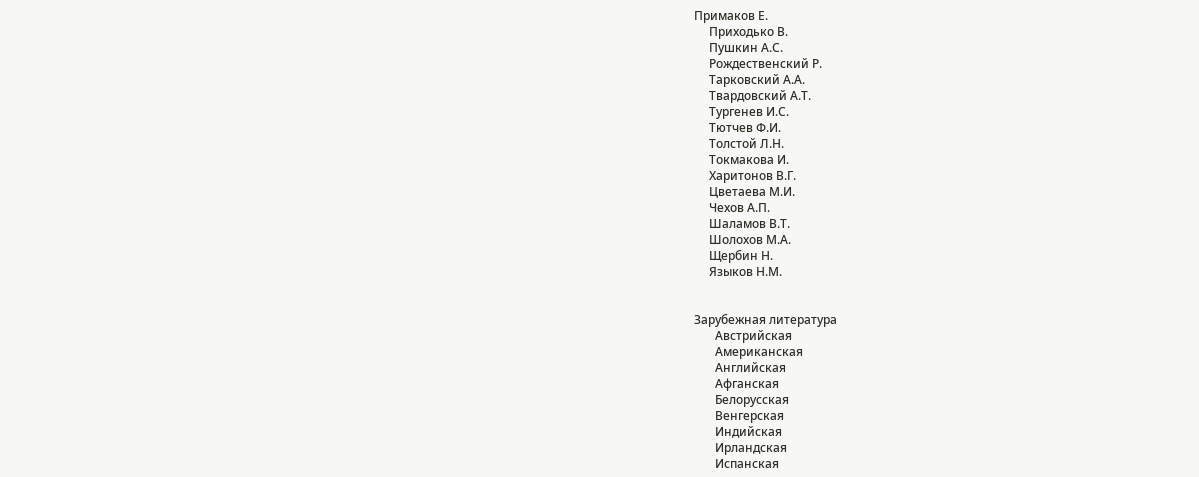Примаков Е.
     Приходько В.
     Пушкин А.С.
     Рождественский Р.
     Тарковский А.А.
     Твардовский А.Т.
     Тургенев И.С.
     Тютчев Ф.И.
     Толстой Л.Н.
     Токмакова И.
     Харитонов В.Г.
     Цветаева М.И.
     Чехов А.П.
     Шаламов В.Т.
     Шолохов М.А.
     Щербин Н.
     Языков Н.М.


Зарубежная литература
       Австрийская
       Американская
       Английская
       Афганская
       Белорусская
       Венгерская
       Индийская
       Ирландская
       Испанская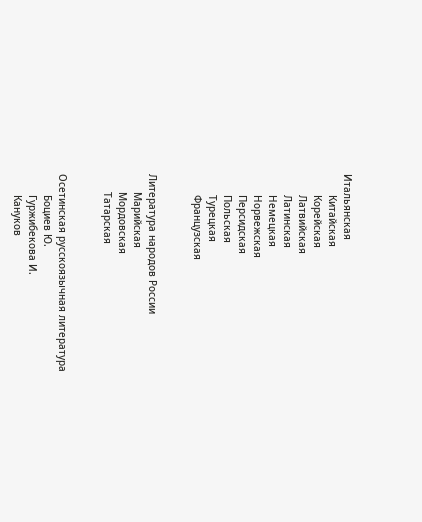Итальянская
       Китайская
       Корейская
       Латвийская
       Латинская
       Немецкая
       Норвежская
       Персидская
       Польская
       Турецкая
       Французская


Литература народов России
      Марийская
      Мордовская
      Татарская


Осетинская русскоязычная литература
       Боциев Ю.
       Гуржибекова И.
       Кануков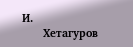И.
       Хетагуров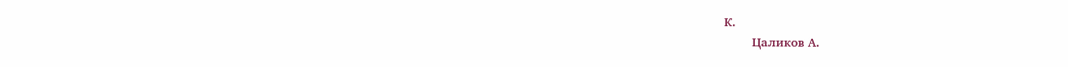К.
       Цаликов А.